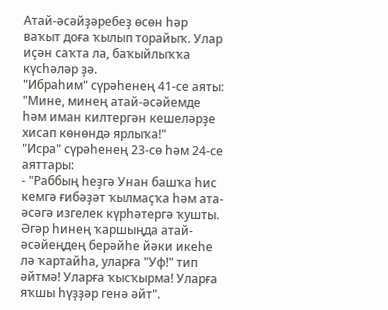Атай-әсәйҙәребеҙ өсөн һәр ваҡыт доға ҡылып торайыҡ. Улар иҫән саҡта ла, баҡыйлыҡҡа күсһәләр ҙә.
"Ибраһим" сүрәһенең 41-се аяты:
"Мине, минең атай-әсәйемде һәм иман килтергән кешеләрҙе хисап көнөндә ярлыҡа!"
"Исра" сүрәһенең 23-сө һәм 24-се аяттары:
- "Раббың һеҙгә Унан башҡа һис кемгә ғибәҙәт ҡылмаҫҡа һәм ата-әсәгә изгелек күрһәтергә ҡушты. Әгәр һинең ҡаршыңда атай-әсәйеңдең берәйһе йәки икеһе лә ҡартайһа, уларға "Уф!" тип әйтмә! Уларға ҡысҡырма! Уларға яҡшы һүҙҙәр генә әйт".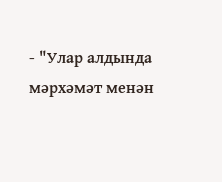- "Улар алдында мәрхәмәт менән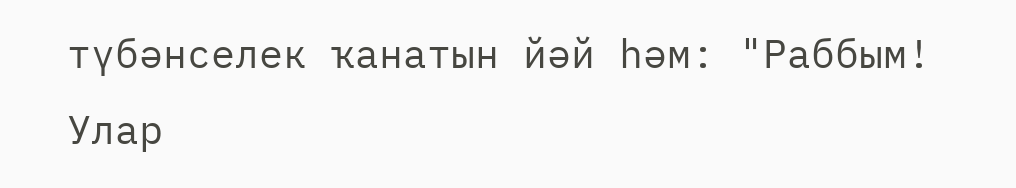түбәнселек ҡанатын йәй һәм: "Раббым! Улар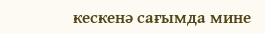кескенә сағымда мине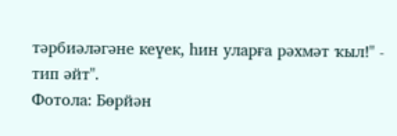тәрбиәләгәне кеүек, һин уларға рәхмәт ҡыл!" - тип әйт".
Фотола: Бөрйән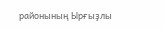районының Ырғыҙлы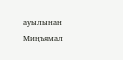ауылынан Миңъямал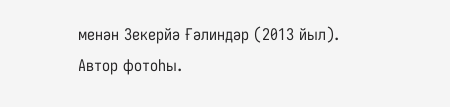менән Зекерйә Ғәлиндәр (2013 йыл).
Автор фотоһы.